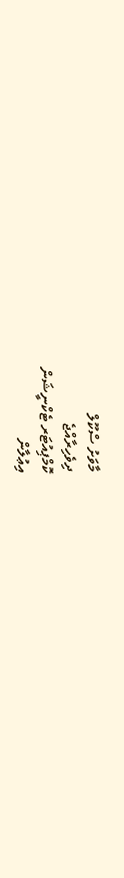މާވަށު ސްކޫލް
ދިވެހިރާއްޖެ
ކޮމްޕިއުޓަރ ޓެކްނީޝަން
އިޢުލާން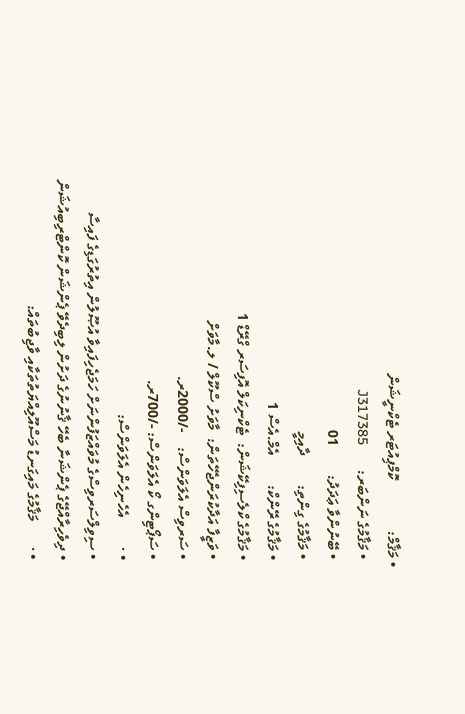• މަޤާމް:              ކޮމްޕިއުޓަރ ޓެކްނީޝަން
  • މަޤާމުގެ ނަންބަރ:       J317385
  • ބޭނުންވާ ޢަދަދު:        01
  • މަޤާމުގެ ގިންތި:        ދާއިމީ
  • މަޤާމުގެ ރޭންކް:        އެމް.އެސް 1
  • މަޤާމުގެ ކްލެސިފިކޭޝަން:  ޓެކްނިކަލް އޮފިސަރ ގްރޭޑް 1
  • ވަޒީފާ އަދާކުރަންޖެހޭތަން:  މާވަށު ސްކޫލް / ލ.މާވަށް
  • ސަރވިސް އެލަވަންސް:    -/2000ރ.
  • ސަޕޯޓިންގ ކޯ އެލަވަންސް: -/700ރ.
  • ·        އެހެނިހެން އެލަވަންސް:
  • ސިވިލްސަރވިސްގެ މުވައްޒަފުންނަށް ހަމަޖެހިފައިވާ އުޞޫލުން އިތުރުގަޑިގެ ފައިސާ
  • ދިވެހިރާއްޖޭގެ ޕެންޝަނާ ބެހޭ ޤާނުނުގެ ދަށުން ލިބިދެވޭ ޕެންޝަން ކޮންޓްރިބިއުޝަން
  • ·       މަޤާމުގެ މައިގަނޑު މަސްއޫލިއްޔަތުތަކާއި ވާޖިބުތައް: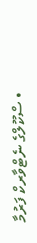• ސްކޫލްގެ ނެޓްވާރކް ފަރުމާ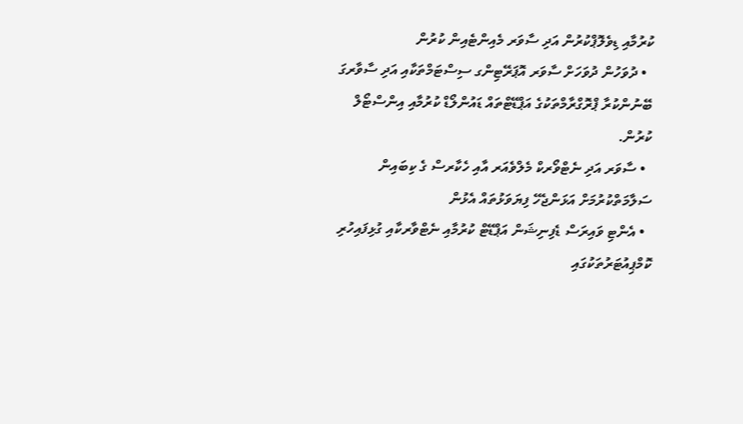ކުރުމާއި ޑިވެލޮޕްކުރުން އަދި ސާވަރ މެއިންޓެއިން ކުރުން
  • ދުވަހުން ދުވަހަށް ސާވަރ އޮޕަރޭޓިންގ ސިސްޓަމްތަކާއި އަދި ސާވާރގަ ބޭނުންކުރާ ޕްރޮގްރާމްތަކުގެ އަޕްޑޭޓްތައް ޑައުންލޯޑް ކުރުމާއި އިންސްޓޯލް ކުރުން.
  • ސާވަރ އަދި ނެޓްވޯރކް މެލްވެއަރ އާއި ހެކާރސް ގެ ކިބައިން ސަލާމަތްކުރުމަށް އަޅަންޖެހޭ ފިޔަވަޅުތައް އެޅުން
  • އެންޓި ވައިރަސް ޑެފިނިޝަން އަޕްޑޭޓް ކުރުމާއި ނެޓްވާރކާއި ގުޅިފައިހުރި ކޮމްޕިއުޓަރުތަކުގައި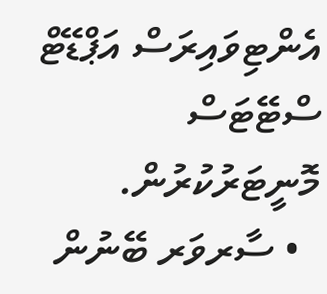އެންޓިވައިރަސް އަޕްޑޭޓް ސްޓޭޓަސް މޮނީޓަރުކުރުން.
  • ސާރވަރ ބޭނުން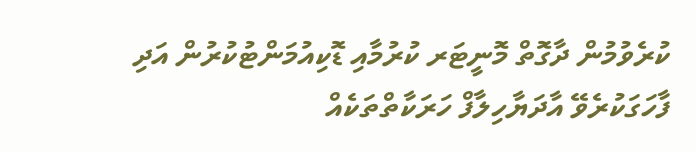ކުރެވުމުން ދާގޮތް މޮނީޓަރ ކުރުމާއި ޑޮކިއުމަންޓުކުރުން އަދި ފާހަގަކުރެވޭ އާދަޔާހިލާފް ހަރަކާތްތަކެއް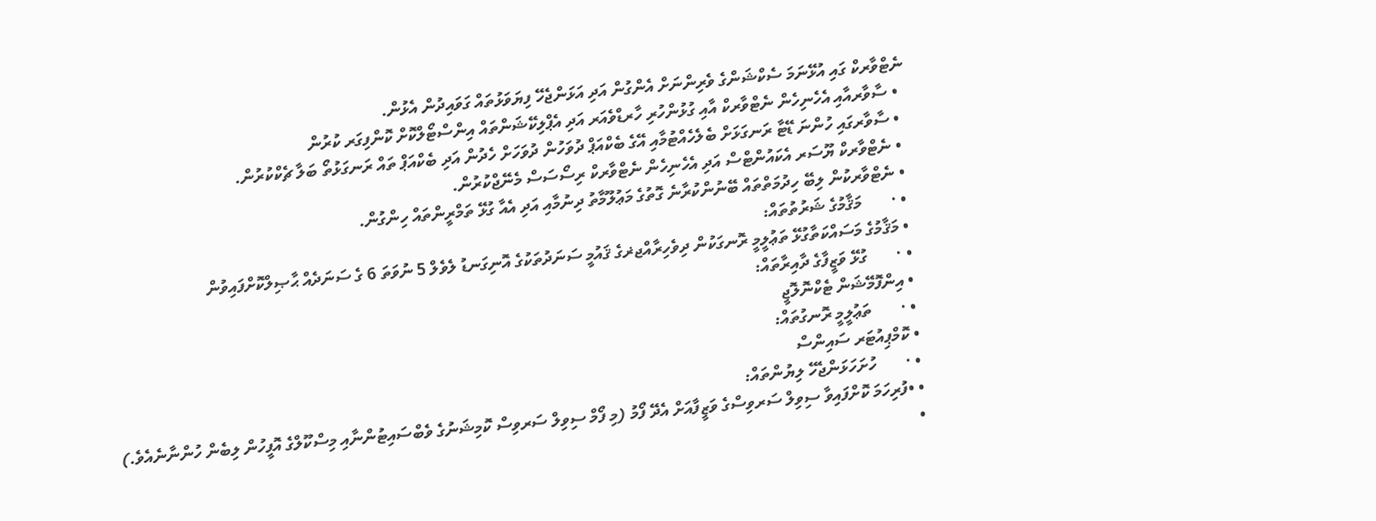ނެޓްވާރކް ގައި އުޅޭނަމަ ސެކްޝަންގެ ވެރިންނަށް އެންގުން އަދި އަޅަންޖެހޭ ފިޔަވަޅުތައް ގަވައިދުން އެޅުން.
  • ސާވާރއާއި އެހެނިހެން ނެޓްވާރކް އާއި ގުޅުންހުރި ހާރޑްވެއަރ އަދި އެޕްލިކޭޝަންތައް އިންސްޓޯލްކޮށް ކޮންފިގަރ ކުރުން
  • ސާވާރގައި ހުންނަ ޑޭޓާ ރަނގަޅަށް ބެލެހެއްޓުމާއި އޭގެ ބެކްއަޕް ދުވަހުން ދުވަހަށް ހެދުން އަދި ބެކްއަޕް ތައް ރަނގަޅުތޯ ބަލާ ޗެކްކުރުން.
  • ނެޓްވާރކް ޔޫސަރ އެކައުންޓްސް އަދި އެހެނިހެން ނެޓްވާރކް ރިސޯސަސް މެނޭޖްކުރުން.
  • ނެޓްވާރކުން ލިބޭ ހިދުމަތްތައް ބޭނުންކުރާނެ ގޮތުގެ މަޢުލޫމާތު ދިނުމާއި އަދި އެއާ ގުޅޭ ތަމްރީންތައް ހިންގުން.
  • ·       މަޤާމުގެ ޝަރުތުތައް:
  • މަޤާމުގެ މަސައްކަތާގުޅޭ ތަޢުލީމީ ރޮނގަކުން ދިވެހިރާއްޖޜގެ ޤައުމީ ސަނަދުތަކުގެ އޮނިގަނޑު ލެވެލް 5 ނުވަތަ 6 ގެ ސަނަދެއް ޙާޞިލްކޮށްފައިވުން
  • ·       ގުޅޭ ވަޒީފާގެ ދާއިރާތައް:
  • އިންފޮމޭޝަން ޓެކްނޮލޮޖީ
  • ·       ތަޢުލީމީ ރޮނގުތައް:
  • ކޮމްޕިއުޓަރ ސައިންސް
  • ·       ހުށަހަޅަންޖެހޭ ލިޔުންތައް:
  • •ފުރިހަމަ ކޮށްފައިވާ ސިވިލް ސަރވިސްގެ ވަޒީފާއަށް އެދޭ ފޯމު (މި ފޯމް ސިވިލް ސަރވިސް ކޮމިޝަނުގެ ވެބްސައިޓުންނާއި މިސްކޫލްގެ އޮފީހުން ލިބެން ހުންނާނެއެވެ.)
  •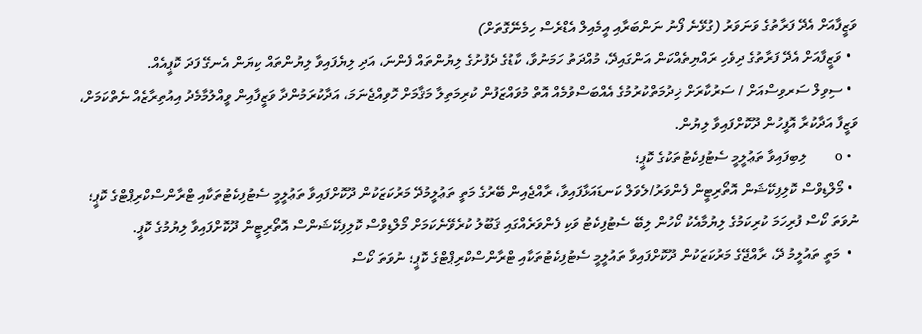ވަޒީފާއަށް އެދޭ ފަރާތުގެ ވަނަވަރު (ގުޅޭނެ ފޯނު ނަންބަރާއި އީމެއިލް އެޑްރެސް ހިމެނޭގޮތަށް)
  • ވަޒީފާއަށް އެދޭ ފަރާތުގެ ދިވެހި ރައްޔިތެއްކަން އަންގައިދޭ، މުއްދަތު ހަމަނުވާ، ކާޑުގެ ދެފުށުގެ ލިޔުންތައް ފެންނަ، އަދި ލިޔެފައިވާ ލިޔުންތައް ކިޔަން އެނގޭ ފަދަ ކޮޕީއެއް.
  • ސިވިލް ސަރވިސްއަށް / ސަރުކާރަށް ޚިދުމަތްކުރުމުގެ އެއްބަސްވުމެއް އޮތް މުވައްޒަފުން ކުރިމަތިލާ މަޤާމަށް ހޮވިއްޖެނަމަ، އަދާކުރަމުންދާ ވަޒީފާއިން ވީއްލުމާމެދު އިއުތިރާޒެއް ނެތްކަމަށް، ވަޒީފާ އަދާކުރާ އޮފީހުން ދޫކޮށްފައިވާ ލިޔުން.
  • o       ލިބިފައިވާ ތަޢުލީމީ ސެޓުފިކެޓުތަކުގެ ކޮޕީ؛
  • މޯލްޑިވްސް ކޮލިފިކޭޝަން އޮތޯރިޓީން ފެންވަރު/ލެވަލް ކަނޑައަޅާފައިވާ، ރާއްޖެއިން ބޭރުގެ މަތީ ތަޢުލީމުދޭ މަރުކަޒަކުން ދޫކޮށްފައިވާ ތަޢުލީމީ ސެޓުފިކެޓުތަކާއި ޓްރާންސްކްރިޕްޓްގެ ކޮޕީ؛  ނުވަތަ ކޯސް ފުރިހަމަ ކުރިކަމުގެ ލިޔުމާއެކު ކޯހުން ލިބޭ ސެޓުފިކެޓު ވަކި ފެންވަރެއްގައި ޤަބޫލު ކުރެވޭނެކަމަށް މޯލްޑިވްސް ކޮލިފިކޭޝަންސް އޮތޯރިޓީން ދޫކޮށްފައިވާ ލިޔުމުގެ ކޮޕީ.
  •  މަތީ ތައުލީމު ދޭ، ރާއްޖޭގެ މަރުކަޒަކުން ދޫކޮށްފައިވާ ތައުލީމީ ސެޓުފިކެޓުތަކާއި ޓްރާންސްކްރިޕްޓްގެ ކޮޕީ؛ ނުވަތަ ކޯސް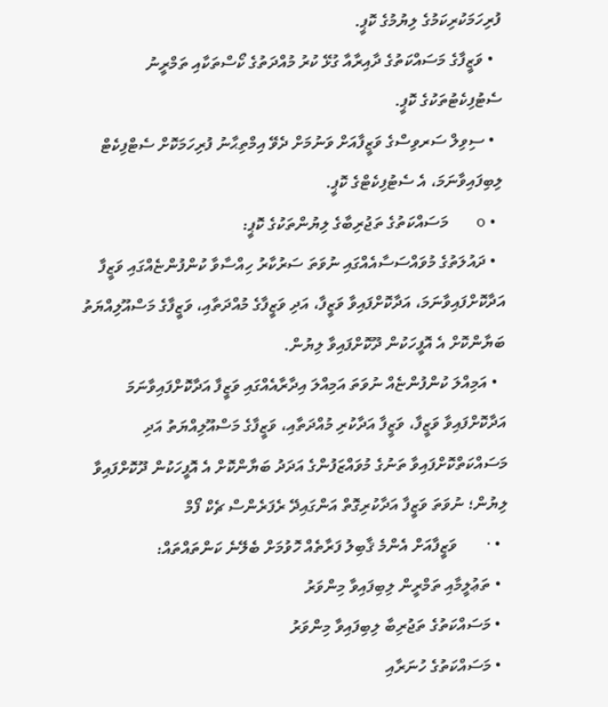ފުރިހަމަކުރިކަމުގެ ލިޔުމުގެ ކޮޕީ.
  • ވަޒީފާގެ މަސައްކަތުގެ ދާއިރާއާ ގުޅޭ ކުރު މުއްދަތުގެ ކޯސްތަކާއި ތަމްރީނު ސެޓުފިކެޓުތަކުގެ ކޮޕީ.
  • ސިވިލް ސަރވިސްގެ ވަޒީފާއަށް ވަނުމަށް ދެވޭ އިމްތިޙާނު ފުރިހަމަކޮށް ސެޓްފިކެޓް ލިބިފައިވާނަމަ، އެ ސެޓުފިކެޓްގެ ކޮޕީ.
  • o       މަސައްކަތުގެ ތަޖުރިބާގެ ލިޔުންތަކުގެ ކޮޕީ:
  • ދައުލަތުގެ މުވައްސަސާއެއްގައި ނުވަތަ ސަރުކާރު ހިއްސާވާ ކުންފުންޏެއްގައި ވަޒީފާ އަދާކޮށްފައިވާނަމަ، އަދާކޮށްފައިވާ ވަޒީފާ، އަދި ވަޒީފާގެ މުއްދަތާއި، ވަޒީފާގެ މަސްއޫލިއްޔަތު ބަޔާންކޮށް އެ އޮފީހަކުން ދޫކޮށްފައިވާ ލިޔުން.
  • އަމިއްލަ ކުންފުންޏެއް ނުވަތަ އަމިއްލަ އިދާރާއެއްގައި ވަޒީފާ އަދާކޮށްފައިވާނަމަ އަދާކޮށްފައިވާ ވަޒީފާ، ވަޒީފާ އަދާކުރި މުއްދަތާއި، ވަޒީފާގެ މަސްއޫލިއްޔަތު އަދި މަސައްކަތްކޮށްފައިވާ ތަނުގެ މުވައްޒަފުންގެ އަދަދު ބަޔާންކޮށް އެ އޮފީހަކުން ދޫކޮށްފައިވާ ލިޔުން؛ ނުވަތަ ވަޒީފާ އަދާކުރިގޮތް އަންގައިދޭ ރެފަރެންސް ޗެކް ފޯމް
  • ·       ވަޒީފާއަށް އެންމެ ޤާބިލު ފަރާތެއް ހޮވުމަށް ބެލޭނެ ކަންތައްތައް:
  • ތަޢުލީމާއި ތަމްރީން ލިބިފައިވާ މިންވަރު
  • މަސައްކަތުގެ ތަޖުރިބާ ލިބިފައިވާ މިންވަރު
  • މަސައްކަތުގެ ހުނަރާއި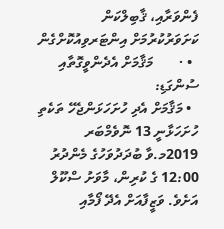ފެންވަރާއި، ޤާބިލްކަން ކަށަވަރުކުރުމަށް އިންޓަރވިއުކޮށްގެން
  • ·       މަޤާމަށް އެދެންވީގޮތާއި ސުންގަޑި:
  • މަޤާމަށް އެދި ހުށަހަޅަންޖެހޭ ތަކެތި ހުށަހަޅާނީ 13 ނޮވެމްބަރ 2019މ.ވާ ބުދަދުވަހުގެ މެންދުރު 12:00 ގެ ކުރިން، މާވަށު ސްކޫލް އަށެވެ. ވަޒީފާއަށް އެދޭ ފޯމާއި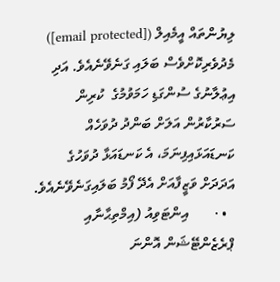ލިޔުންތައް އީމެއިލް ([email protected]) މެދުވެރިކޮށްވެސް ބަލައި ގަނެވޭނެއެވެ. އަދި އިޢުލާނުގެ ސުންގަޑި ހަމަވުމުގެ  ކުރިން ސަރުކާރުން އަލަށް ބަންދު ދުވަހެއް ކަނޑައަޅައިފިނަމަ، އެ ކަނޑައަޅާ ދުވަހުގެ އަދަދަށް ވަޒީފާއަށް އެދޭ ފޯމު ބަލައިގަނެވޭނެއެވެ.
  • ·       އިންޓަވިއު (އިމްތިޙާނާއި ޕްރެޒެންޓޭޝަން އޮންނަ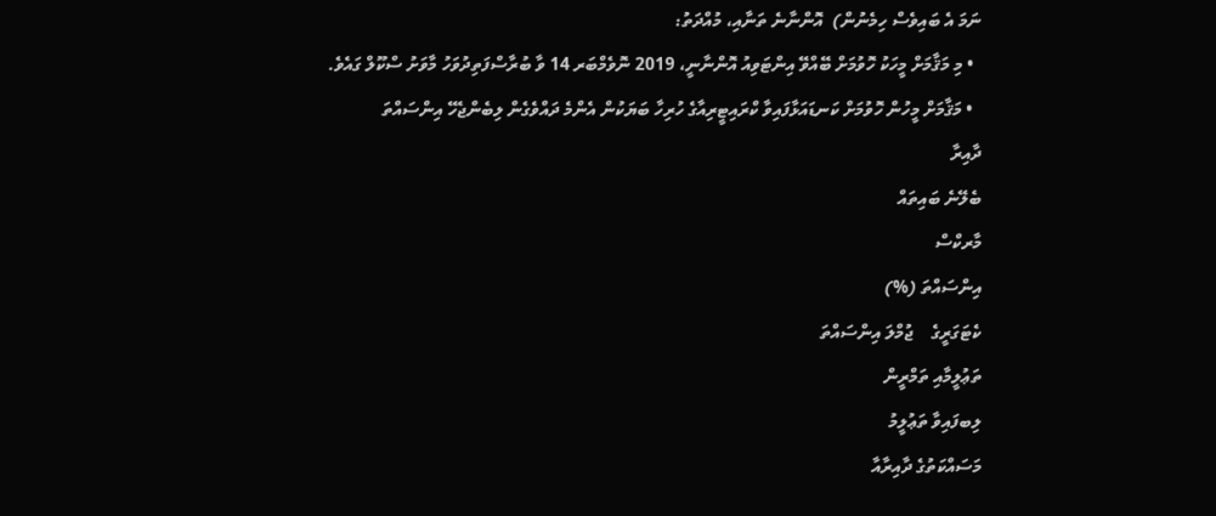ނަމަ އެ ބައިވެސް ހިމެނުން)  އޮންނާނެ ތަނާއި، މުއްދަތު:
  • މި މަޤާމަށް މީހަކު ހޮވުމަށް ބޭއްވޭ އިންޓަވިއު އޮންނާނީ، 2019 ނޮވެމްބަރ 14 ވާ ބުރާސްފަތިދުވަހު މާވަށު ސްކޫލް ގައެވެ.
  • މަޤާމަށް މީހުން ހޮވުމަށް ކަނޑައަޅާފައިވާ ކްރައިޓީރިއާގެ ހުރިހާ ބަޔަކުން އެންމެ ދައްވެގެން ލިބެންޖެހޭ އިންސައްތަ
ދާއިރާ
ބެލޭނެ ބައިތައް
މާރކްސް
އިންސައްތަ (%)
ކެޓަގަރީގެ    ޖުމްލަ އިންސައްތަ
ތަޢުލީމާއި ތަމްރީން
ލިބފައިވާ ތަޢުލީމު
މަސައްކަތުގެ ދާއިރާއާ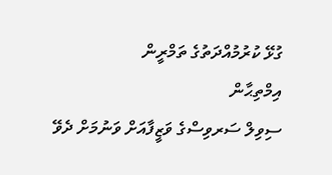ގުޅޭ ކުރުމުއްދަތުގެ ތަމްރީން
އިމްތިޙާން
ސިވިލް ސަރވިސްގެ ވަޒީފާއަށް ވަނުމަށް ދެވޭ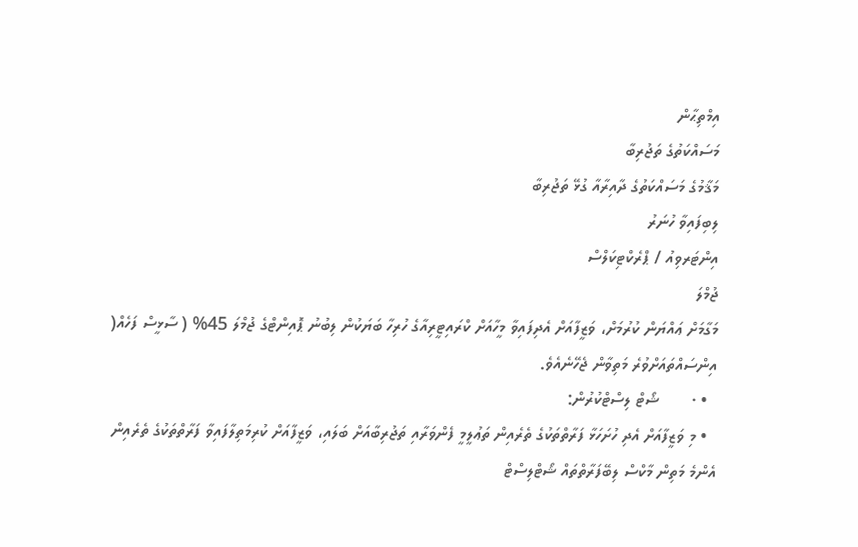އިމްތިޙާން
މަސައްކަތުގެ ތަޖުރިބާ
މަޤާމުގެ މަސައްކަތުގެ ދާއިރާއާ ގުޅޭ ތަޖުރިބާ
ލިބިފައިވާ ހުނަރު
އިންޓަރވިއު / ޕްރެކްޓިކަލްސް
ޖުމްލަ
މަގާމަށް ޢައްޔަން ކުރުމަށް، ވަޒީފާއަށް އެދިފައިވާ މީހާއަށް ކްރައިޓީރިއާގެ ހުރިހާ ބަޔަކުން ލިބުނު ޕޮއިންޓްގެ ޖުމްލަ 45% ( ސާޅީސް ފަހެއް(  އިންސައްތައަށްވުރެ މަތިވާން ޖެހޭނެއެވެ.
  • ·       ޝޯޓް ލިސްޓްކުރުން:
  • މި ވަޒީފާއަށް އެދި ހުށަހަޅާ ފަރާތްތަކުގެ ތެރެއިން ތަޢުލީމީ ފެންވަރާއި ތަޖުރިބާއަށް ބަލައި، ވަޒީފާއަށް ކުރިމަތިލާފައިވާ ފަރާތްތަކުގެ ތެރެއިން އެންމެ މަތިން މާކްސް ލިބޭފަރާތްތައް ޝޯޓްލިސްޓް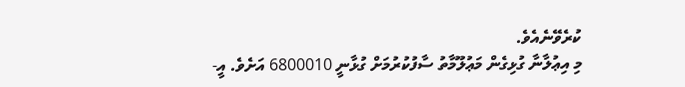ކުރެވޭނެއެވެ.
މި އިޢުލާނާ ގުޅިގެން މަޢުލޫމާތު ސާފުކުރުމަށް ގުޅާނީ 6800010 އަށެވެ. އީ-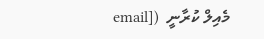މެއިލް ކުރާނީ  ([email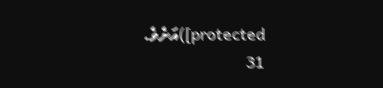protected])އަށެވެ.
31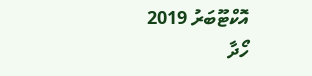އޮކްޓޫބަރު 2019
ހޯދާ